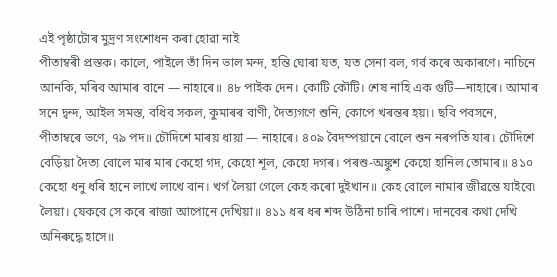এই পৃষ্ঠাটোৰ মুদ্ৰণ সংশোধন কৰা হোৱা নাই
পীতাম্বৰী প্ৰস্তক। কালে, পাইলে তাঁ দিন ভাল মন্দ, হন্তি ঘোৰা যত, যত সেনা বল, গৰ্ব কৰে অকাৰণে। নাচিনে আনকি, মৰিব আমাৰ বানে — নাহাৰে॥ ৪৮ পাইক দেন। কোটি কৌটি। শেষ নাহি এক গুটি—নাহাৰে। আমাৰ সনে দ্বন্দ, আইল সমস্ত, বধিব সকল, কুমাৰৰ বাণী, দৈত্যগণে শুনি, কোপে খৰন্তৰ হয়৷। ছবি পবসনে, পীতাম্বৰে ভণে, ৭৯ পদ॥ চৌদিশে মাৰয় ধায়া — নাহাৰে। ৪০৯ বৈদম্পয়ানে বোলে শুন নৰপতি যাৰ। চৌদিশে বেড়িয়া দৈত্য বোলে মাৰ মাৰ কেহো গদ, কেহো শূল, কেহো দগৰ। পৰশু-অঙ্কুশ কেহো হানিল তোমাৰ॥ ৪১০ কেহো ধনু ধৰি হানে লাখে লাখে বান। খৰ্গ লৈয়া গেলে কেহ কৰো দুইখান॥ কেহ বোলে নামাৰ জীৱন্তে যাইবে৷ লৈয়া। যেকবে সে কৰে ৰাজা আপোনে দেখিয়া॥ ৪১১ ধৰ ধৰ শব্দ উঠিনা চাৰি পাশে। দানবেৰ কথা দেখি অনিৰুদ্ধে হাসে॥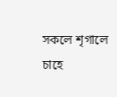সকলে শৃগালে চাহে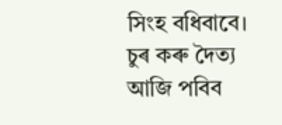সিংহ বধিবাবে। চুৰ কৰু দৈত্য আজি পবিব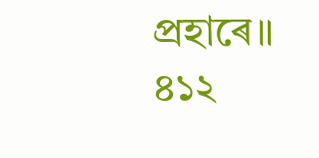প্ৰহাৰে॥ ৪১২